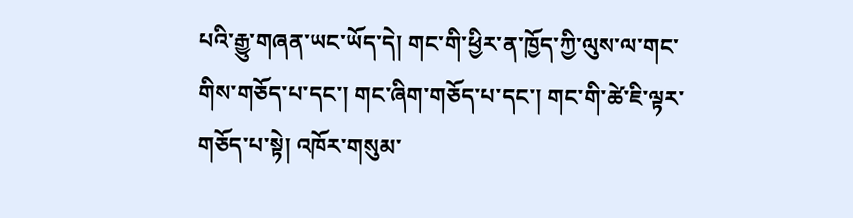པའི་རྒྱུ་གཞན་ཡང་ཡོད་དེ། གང་གི་ཕྱིར་ན་ཁྱོད་ཀྱི་ལུས་ལ་གང་གིས་གཅོད་པ་དང་། གང་ཞིག་གཅོད་པ་དང་། གང་གི་ཚེ་ཇི་ལྟར་གཅོད་པ་སྟེ། འཁོར་གསུམ་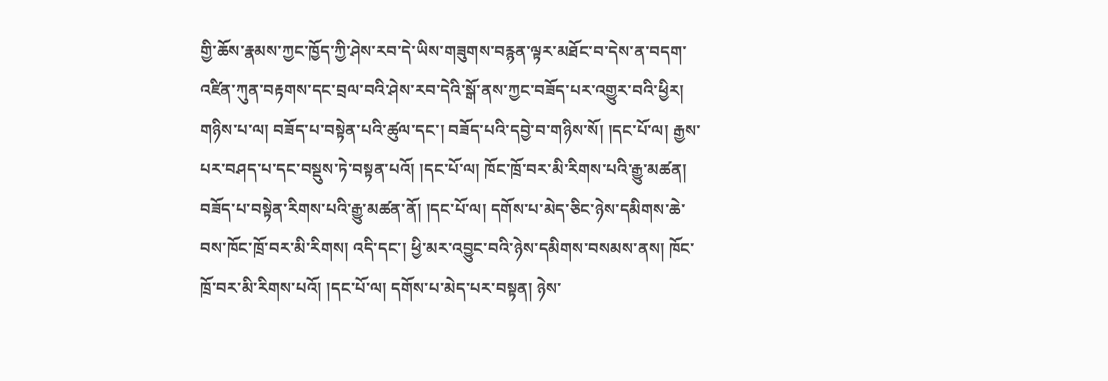གྱི་ཆོས་རྣམས་ཀྱང་ཁྱོད་ཀྱི་ཤེས་རབ་དེ་ཡིས་གཟུགས་བརྙན་ལྟར་མཐོང་བ་དེས་ན་བདག་འཛིན་ཀུན་བརྟགས་དང་བྲལ་བའི་ཤེས་རབ་དེའི་སྒོ་ནས་ཀྱང་བཟོད་པར་འགྱུར་བའི་ཕྱིར། གཉིས་པ་ལ། བཟོད་པ་བསྟེན་པའི་ཚུལ་དང་། བཟོད་པའི་དབྱེ་བ་གཉིས་སོ། །དང་པོ་ལ། རྒྱས་པར་བཤད་པ་དང་བསྡུས་ཏེ་བསྟན་པའོ། །དང་པོ་ལ། ཁོང་ཁྲོ་བར་མི་རིགས་པའི་རྒྱུ་མཚན། བཟོད་པ་བསྟེན་རིགས་པའི་རྒྱུ་མཚན་ནོ། །དང་པོ་ལ། དགོས་པ་མེད་ཅིང་ཉེས་དམིགས་ཆེ་བས་ཁོང་ཁྲོ་བར་མི་རིགས། འདི་དང་། ཕྱི་མར་འབྱུང་བའི་ཉེས་དམིགས་བསམས་ནས། ཁོང་ཁྲོ་བར་མི་རིགས་པའོ། །དང་པོ་ལ། དགོས་པ་མེད་པར་བསྟན། ཉེས་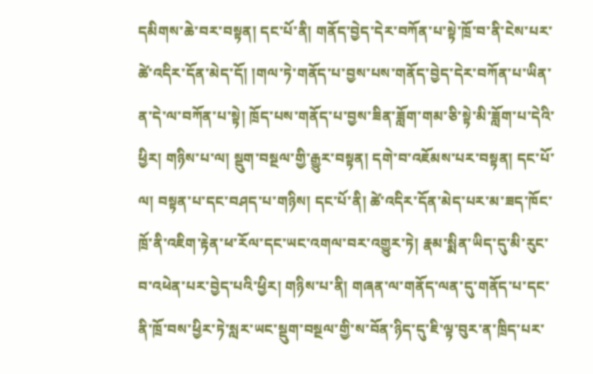དམིགས་ཆེ་བར་བསྟན། དང་པོ་ནི། གནོད་བྱེད་དེར་བཀོན་པ་སྟེ་ཁྲོ་བ་ནི་ངེས་པར་ཚེ་འདིར་དོན་མེད་དོ། །གལ་ཏེ་གནོད་པ་བྱས་པས་གནོད་བྱེད་དེར་བཀོན་པ་ཡིན་ན་དེ་ལ་བཀོན་པ་སྟེ། ཁྲོད་པས་གནོད་པ་བྱས་ཟིན་ཟློག་གམ་ཅི་སྟེ་མི་ཟློག་པ་དེའི་ཕྱིར། གཉིས་པ་ལ། སྡུག་བསྔལ་གྱི་རྒྱུར་བསྟན། དགེ་བ་འཇོམས་པར་བསྟན། དང་པོ་ལ། བསྟན་པ་དང་བཤད་པ་གཉིས། དང་པོ་ནི། ཚེ་འདིར་དོན་མེད་པར་མ་ཟད་ཁོང་ཁྲོ་ནི་འཇིག་རྟེན་ཕ་རོལ་དང་ཡང་འགལ་བར་འགྱུར་ཏེ། རྣམ་སྨིན་ཡིད་དུ་མི་རུང་བ་འཕེན་པར་བྱེད་པའི་ཕྱིར། གཉིས་པ་ནི། གཞན་ལ་གནོད་ལན་དུ་གནོད་པ་དང་ནི་ཁྲོ་བས་ཕྱིར་ཏེ་སླར་ཡང་སྡུག་བསྔལ་གྱི་ས་བོན་ཉིད་དུ་ཇི་ལྟ་བུར་ན་ཁྲིད་པར་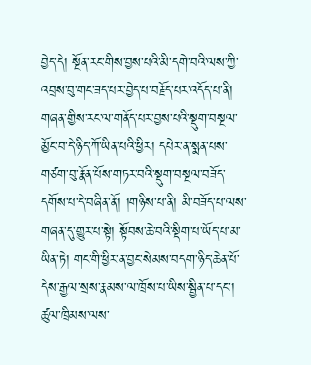བྱེད་དེ། སྔོན་རང་གིས་བྱས་པའི་མི་དགེ་བའི་ལས་ཀྱི་འབྲས་བུ་གང་ཟད་པར་བྱེད་པ་བརྗོད་པར་འདོད་པ་ནི། གཞན་གྱིས་རང་ལ་གནོད་པར་བྱས་པའི་སྡུག་བསྔལ་མྱོང་བ་དེ་ཉིད་ཀོ་ཡིན་པའི་ཕྱིར། དཔེར་ན་སྨན་པས་གཙག་བུ་རྣོན་པོས་གཏར་བའི་སྡུག་བསྔལ་བཟོད་དགོས་པ་དེ་བཞིན་ནོ། །གཉིས་པ་ནི། མི་བཟོད་པ་ལས་གཞན་དུ་གྱུར་པ་སྟེ། སྟོབས་ཆེ་བའི་སྡིག་པ་ཡོད་པ་མ་ཡིན་ཏེ། གང་གི་ཕྱིར་ན་བྱང་སེམས་བདག་ཉིད་ཆེན་པོ་དེས་རྒྱལ་སྲས་རྣམས་ལ་ཁྲོས་པ་ཡིས་སྦྱིན་པ་དང་། ཚུལ་ཁྲིམས་ལས་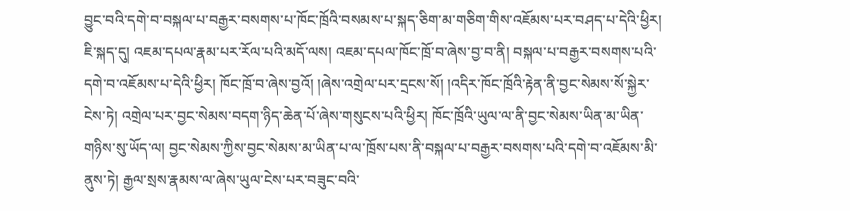བྱུང་བའི་དགེ་བ་བསྐལ་པ་བརྒྱར་བསགས་པ་ཁོང་ཁྲོའི་བསམས་པ་སྐད་ཅིག་མ་གཅིག་གིས་འཇོམས་པར་བཤད་པ་དེའི་ཕྱིར། ཇི་སྐད་དུ། འཇམ་དཔལ་རྣམ་པར་རོལ་པའི་མདོ་ལས། འཇམ་དཔལ་ཁོང་ཁྲོ་བ་ཞེས་བྱ་བ་ནི། བསྐལ་པ་བརྒྱར་བསགས་པའི་དགེ་བ་འཇོམས་པ་དེའི་ཕྱིར། ཁོང་ཁྲོ་བ་ཞེས་བྱའོ། །ཞེས་འགྲེལ་པར་དྲངས་སོ། །འདིར་ཁོང་ཁྲོའི་རྟེན་ནི་བྱང་སེམས་སོ་སྐྱེར་ངེས་ཏེ། འགྲེལ་པར་བྱང་སེམས་བདག་ཉིད་ཆེན་པོ་ཞེས་གསུངས་པའི་ཕྱིར། ཁོང་ཁྲོའི་ཡུལ་ལ་ནི་བྱང་སེམས་ཡིན་མ་ཡིན་གཉིས་སུ་ཡོད་ལ། བྱང་སེམས་ཀྱིས་བྱང་སེམས་མ་ཡིན་པ་ལ་ཁྲོས་པས་ནི་བསྐལ་པ་བརྒྱར་བསགས་པའི་དགེ་བ་འཇོམས་མི་ནུས་ཏེ། རྒྱལ་སྲས་རྣམས་ལ་ཞེས་ཡུལ་ངེས་པར་བཟུང་བའི་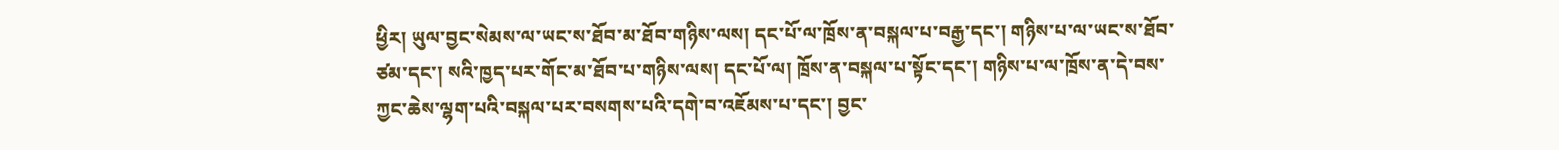ཕྱིར། ཡུལ་བྱང་སེམས་ལ་ཡང་ས་ཐོབ་མ་ཐོབ་གཉིས་ལས། དང་པོ་ལ་ཁྲོས་ན་བསྐལ་པ་བརྒྱ་དང་། གཉིས་པ་ལ་ཡང་ས་ཐོབ་ཙམ་དང་། སའི་ཁྱད་པར་གོང་མ་ཐོབ་པ་གཉིས་ལས། དང་པོ་ལ། ཁྲོས་ན་བསྐལ་པ་སྟོང་དང་། གཉིས་པ་ལ་ཁྲོས་ན་དེ་བས་ཀྱང་ཆེས་ལྷག་པའི་བསྐལ་པར་བསགས་པའི་དགེ་བ་འཇོམས་པ་དང་། བྱང་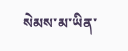སེམས་མ་ཡིན་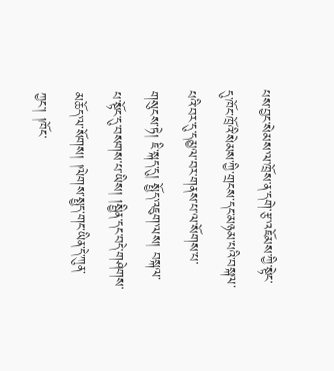པས་བྱང་སེམས་ལ་ཁྲོས་ན་དགེ་རྩ་འཇོམས་ཀྱི་སྟེང་དུ་ཁོང་ཁྲོའི་སེམས་ཀྱི་གྲངས་དང་མཉམ་པའི་བསྐལ་པའི་བར་དུ་དམྱལ་བར་གནས་པ་ལ་སོགས་པ་གསུངས་ཏེ། ཇི་སྐད་དུ། སྤྱོད་འཇུག་ལས། བསྐལ་པ་སྟོང་དུ་བསགས་པ་ཡིས། །སྦྱིན་དང་བདེ་གཤེགས་མཆོད་ལ་སོགས། །ལེགས་སྤྱད་གང་ཡིན་དེ་ཀུན་ཀྱང་། །ཁོང་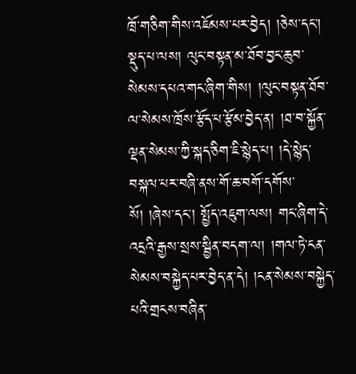ཁྲོ་གཅིག་གིས་འཇོམས་པར་བྱེད། །ཅེས་དང་། སྡུད་པ་ལས། ལུང་བསྟན་མ་ཐོབ་བྱང་ཆུབ་སེམས་དཔའ་གང་ཞིག་གིས། །ལུང་བསྟན་ཐོབ་ལ་སེམས་ཁྲོས་རྩོད་པ་རྩོམ་བྱེད་ན། །ཐ་བ་སྐྱོན་ལྡན་སེམས་ཀྱི་སྐད་ཅིག་ཇི་སྙེད་པ། །དེ་སྙེད་བསྐལ་པར་བཞི་ནས་གོ་ཆ་བགོ་དགོས་སོ། །ཞེས་དང་། སྤྱོད་འཇུག་ལས། གང་ཞིག་དེ་འདྲའི་རྒྱས་སྲས་སྦྱིན་བདག་ལ། །གལ་ཏེ་ངན་སེམས་བསྐྱེད་པར་བྱེད་ན་དེ། །ངན་སེམས་བསྐྱེད་པའི་གྲངས་བཞིན་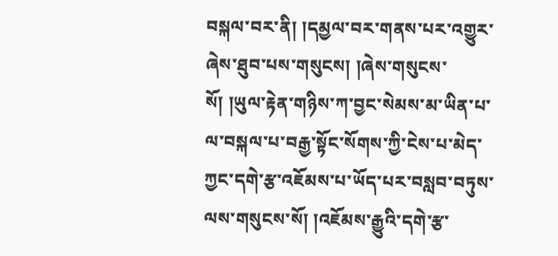བསྐལ་བར་ནི། །དམྱལ་བར་གནས་པར་འགྱུར་ཞེས་ཐུབ་པས་གསུངས། །ཞེས་གསུངས་སོ། །ཡུལ་རྟེན་གཉིས་ཀ་བྱང་སེམས་མ་ཡིན་པ་ལ་བསྐལ་པ་བརྒྱ་སྟོང་སོགས་ཀྱི་ངེས་པ་མེད་ཀྱང་དགེ་རྩ་འཇོམས་པ་ཡོད་པར་བསླབ་བཏུས་ལས་གསུངས་སོ། །འཇོམས་རྒྱུའི་དགེ་རྩ་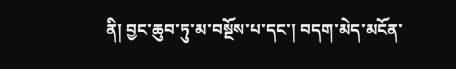ནི། བྱང་ཆུབ་ཏུ་མ་བསྔོས་པ་དང་། བདག་མེད་མངོན་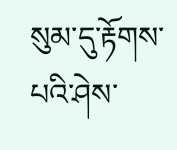སུམ་དུ་རྟོགས་པའི་ཤེས་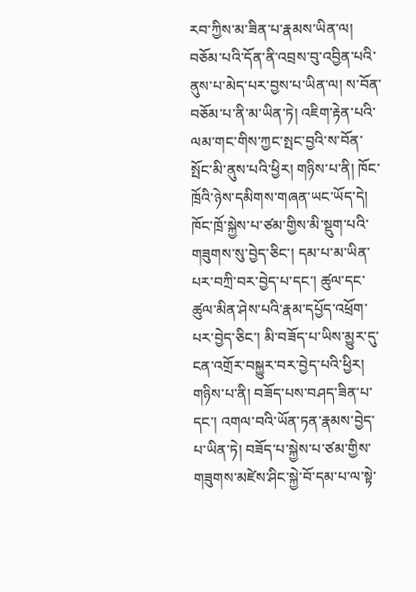རབ་ཀྱིས་མ་ཟིན་པ་རྣམས་ཡིན་ལ། བཅོམ་པའི་དོན་ནི་འབྲས་བུ་འབྱིན་པའི་ནུས་པ་མེད་པར་བྱས་པ་ཡིན་ལ། ས་བོན་བཅོམ་པ་ནི་མ་ཡིན་ཏེ། འཇིག་རྟེན་པའི་ལམ་གང་གིས་ཀྱང་སྤང་བྱའི་ས་བོན་སྤོང་མི་ནུས་པའི་ཕྱིར། གཉིས་པ་ནི། ཁོང་ཁྲོའི་ཉེས་དམིགས་གཞན་ཡང་ཡོད་དེ། ཁོང་ཁྲོ་སྐྱེས་པ་ཙམ་གྱིས་མི་སྡུག་པའི་གཟུགས་སུ་བྱེད་ཅིང་། དམ་པ་མ་ཡིན་པར་བཀྲི་བར་བྱེད་པ་དང་། ཚུལ་དང་ཚུལ་མིན་ཤེས་པའི་རྣམ་དཔྱོད་འཕྲོག་པར་བྱེད་ཅིང་། མི་བཟོད་པ་ཡིས་མྱུར་དུ་ངན་འགྲོར་བསྐྱུར་བར་བྱེད་པའི་ཕྱིར། གཉིས་པ་ནི། བཟོད་པས་བཤད་ཟིན་པ་དང་། འགལ་བའི་ཡོན་ཏན་རྣམས་བྱེད་པ་ཡིན་ཏེ། བཟོད་པ་སྐྱེས་པ་ཙམ་གྱིས་གཟུགས་མཛེས་ཤིང་སྐྱེ་བོ་དམ་པ་ལ་སྟེ་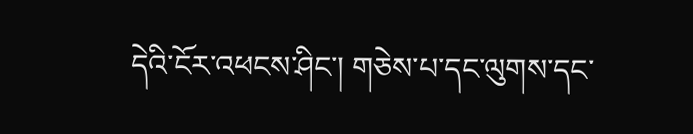དེའི་ངོར་འཕངས་ཤིང་། གཅེས་པ་དང་ལུགས་དང་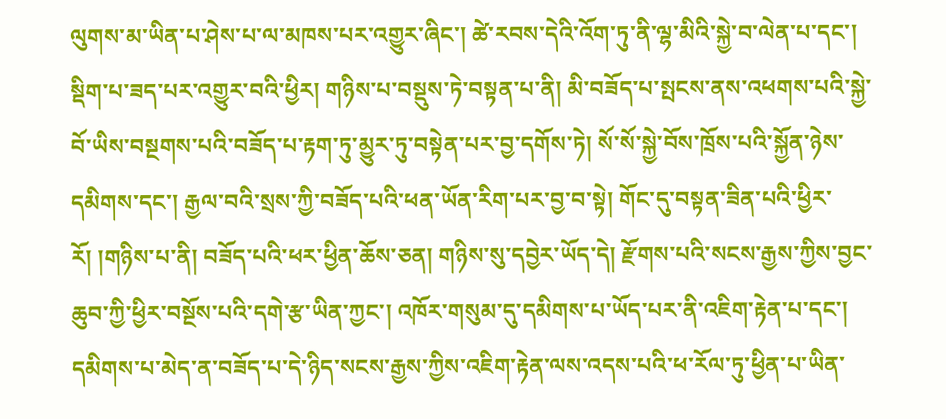ལུགས་མ་ཡིན་པ་ཤེས་པ་ལ་མཁས་པར་འགྱུར་ཞིང་། ཚེ་རབས་དེའི་འོག་ཏུ་ནི་ལྷ་མིའི་སྐྱེ་བ་ལེན་པ་དང་། སྡིག་པ་ཟད་པར་འགྱུར་བའི་ཕྱིར། གཉིས་པ་བསྡུས་ཏེ་བསྟན་པ་ནི། མི་བཟོད་པ་སྤངས་ནས་འཕགས་པའི་སྐྱེ་བོ་ཡིས་བསྔགས་པའི་བཟོད་པ་རྟག་ཏུ་མྱུར་ཏུ་བསྟེན་པར་བྱ་དགོས་ཏེ། སོ་སོ་སྐྱེ་བོས་ཁྲོས་པའི་སྐྱོན་ཉེས་དམིགས་དང་། རྒྱལ་བའི་སྲས་ཀྱི་བཟོད་པའི་ཕན་ཡོན་རིག་པར་བྱ་བ་སྟེ། གོང་དུ་བསྟན་ཟིན་པའི་ཕྱིར་རོ། །གཉིས་པ་ནི། བཟོད་པའི་ཕར་ཕྱིན་ཆོས་ཅན། གཉིས་སུ་དབྱེར་ཡོད་དེ། རྫོགས་པའི་སངས་རྒྱས་ཀྱིས་བྱང་ཆུབ་ཀྱི་ཕྱིར་བསྔོས་པའི་དགེ་རྩ་ཡིན་ཀྱང་། འཁོར་གསུམ་དུ་དམིགས་པ་ཡོད་པར་ནི་འཇིག་རྟེན་པ་དང་། དམིགས་པ་མེད་ན་བཟོད་པ་དེ་ཉིད་སངས་རྒྱས་ཀྱིས་འཇིག་རྟེན་ལས་འདས་པའི་ཕ་རོལ་ཏུ་ཕྱིན་པ་ཡིན་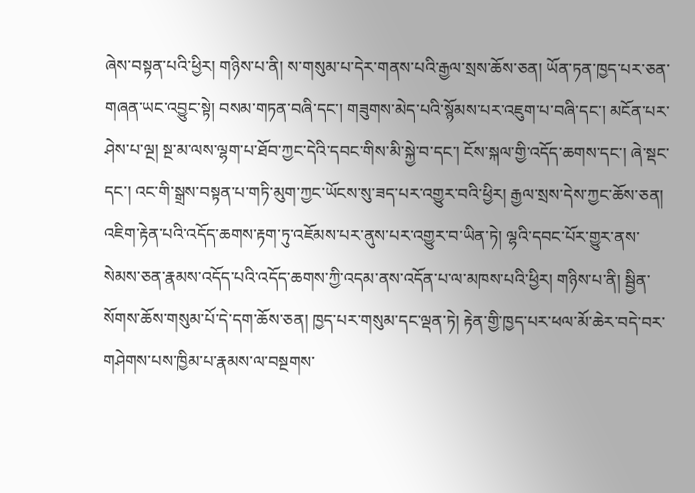ཞེས་བསྟན་པའི་ཕྱིར། གཉིས་པ་ནི། ས་གསུམ་པ་དེར་གནས་པའི་རྒྱལ་སྲས་ཆོས་ཅན། ཡོན་ཏན་ཁྱད་པར་ཅན་གཞན་ཡང་འབྱུང་སྟེ། བསམ་གཏན་བཞི་དང་། གཟུགས་མེད་པའི་སྙོམས་པར་འཇུག་པ་བཞི་དང་། མངོན་པར་ཤེས་པ་ལྔ། སྔ་མ་ལས་ལྷག་པ་ཐོབ་ཀྱང་དེའི་དབང་གིས་མི་སྐྱེ་བ་དང་། ངོས་སྐལ་གྱི་འདོད་ཆགས་དང་། ཞེ་སྡང་དང་། འང་གི་སྒྲས་བསྟན་པ་གཏི་མུག་ཀྱང་ཡོངས་སུ་ཟད་པར་འགྱུར་བའི་ཕྱིར། རྒྱལ་སྲས་དེས་ཀྱང་ཆོས་ཅན། འཇིག་རྟེན་པའི་འདོད་ཆགས་རྟག་ཏུ་འཇོམས་པར་ནུས་པར་འགྱུར་བ་ཡིན་ཏེ། ལྷའི་དབང་པོར་གྱུར་ནས་སེམས་ཅན་རྣམས་འདོད་པའི་འདོད་ཆགས་ཀྱི་འདམ་ནས་འདོན་པ་ལ་མཁས་པའི་ཕྱིར། གཉིས་པ་ནི། སྦྱིན་སོགས་ཆོས་གསུམ་པོ་དེ་དག་ཆོས་ཅན། ཁྱད་པར་གསུམ་དང་ལྡན་ཏེ། རྟེན་གྱི་ཁྱད་པར་ཕལ་མོ་ཆེར་བདེ་བར་གཤེགས་པས་ཁྱིམ་པ་རྣམས་ལ་བསྔགས་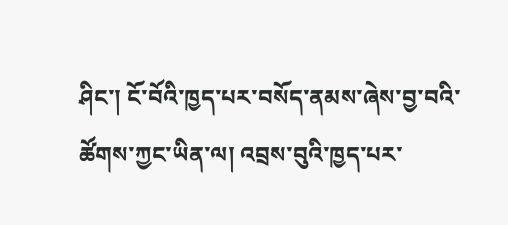ཤིང་། ངོ་བོའི་ཁྱད་པར་བསོད་ནམས་ཞེས་བྱ་བའི་ཚོགས་ཀྱང་ཡིན་ལ། འབྲས་བུའི་ཁྱད་པར་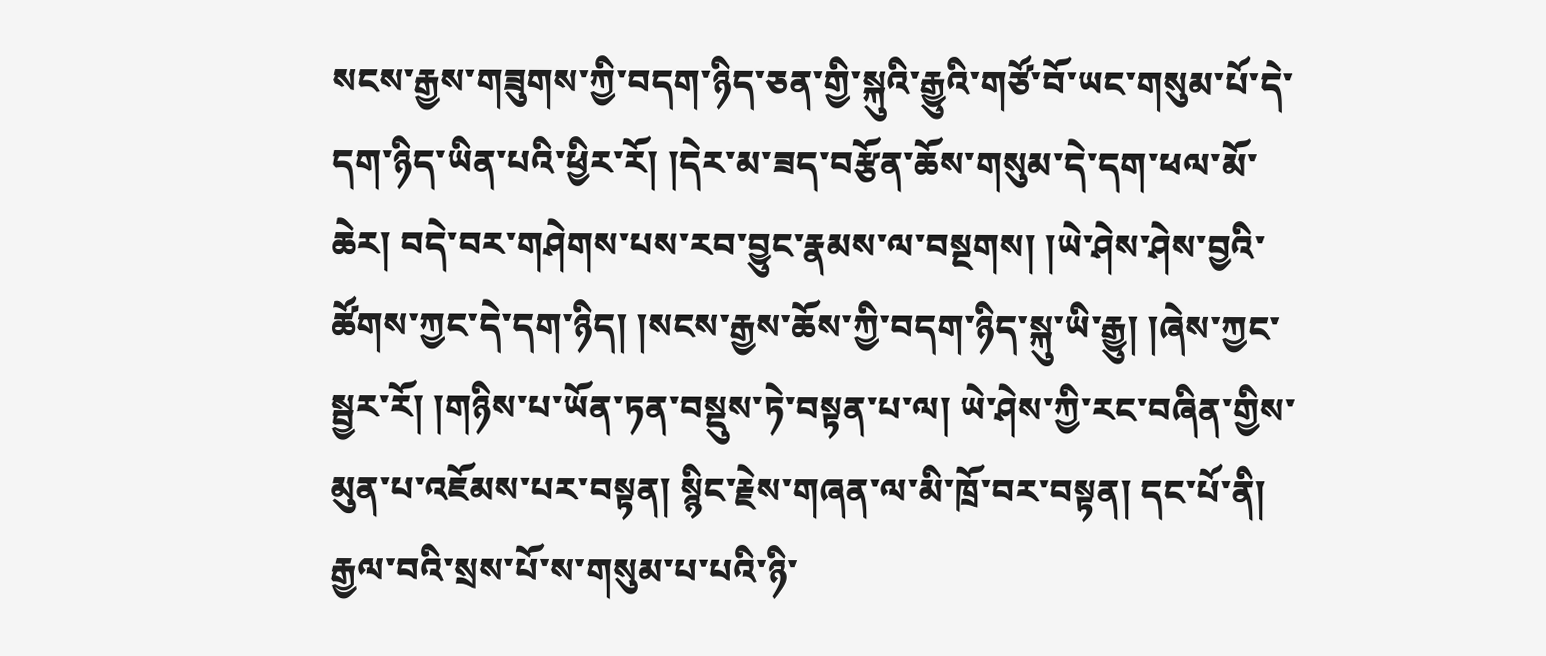སངས་རྒྱས་གཟུགས་ཀྱི་བདག་ཉིད་ཅན་གྱི་སྐུའི་རྒྱུའི་གཙོ་བོ་ཡང་གསུམ་པོ་དེ་དག་ཉིད་ཡིན་པའི་ཕྱིར་རོ། །དེར་མ་ཟད་བརྩོན་ཆོས་གསུམ་དེ་དག་ཕལ་མོ་ཆེར། བདེ་བར་གཤེགས་པས་རབ་བྱུང་རྣམས་ལ་བསྔགས། །ཡེ་ཤེས་ཤེས་བྱའི་ཚོགས་ཀྱང་དེ་དག་ཉིད། །སངས་རྒྱས་ཆོས་ཀྱི་བདག་ཉིད་སྐུ་ཡི་རྒྱུ། །ཞེས་ཀྱང་སྦྱར་རོ། །གཉིས་པ་ཡོན་ཏན་བསྡུས་ཏེ་བསྟན་པ་ལ། ཡེ་ཤེས་ཀྱི་རང་བཞིན་གྱིས་མུན་པ་འཇོམས་པར་བསྟན། སྙིང་རྗེས་གཞན་ལ་མི་ཁྲོ་བར་བསྟན། དང་པོ་ནི། རྒྱལ་བའི་སྲས་པོ་ས་གསུམ་པ་པའི་ཉི་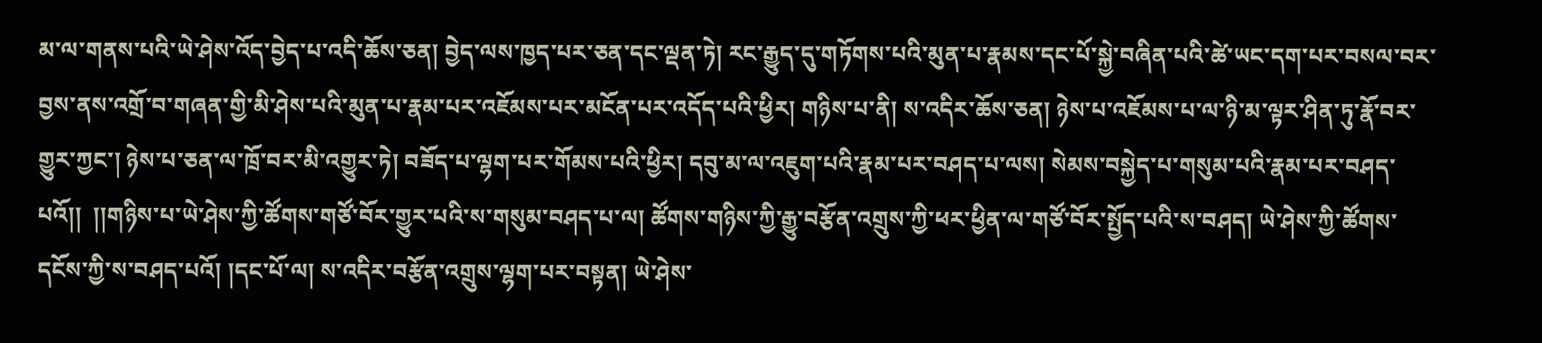མ་ལ་གནས་པའི་ཡེ་ཤེས་འོད་བྱེད་པ་འདི་ཆོས་ཅན། བྱེད་ལས་ཁྱད་པར་ཅན་དང་ལྡན་ཏེ། རང་རྒྱུད་དུ་གཏོགས་པའི་མུན་པ་རྣམས་དང་པོ་སྐྱེ་བཞིན་པའི་ཚེ་ཡང་དག་པར་བསལ་བར་བྱས་ནས་འགྲོ་བ་གཞན་གྱི་མི་ཤེས་པའི་མུན་པ་རྣམ་པར་འཇོམས་པར་མངོན་པར་འདོད་པའི་ཕྱིར། གཉིས་པ་ནི། ས་འདིར་ཆོས་ཅན། ཉེས་པ་འཇོམས་པ་ལ་ཉི་མ་ལྟར་ཤིན་ཏུ་རྣོ་བར་གྱུར་ཀྱང་། ཉེས་པ་ཅན་ལ་ཁྲོ་བར་མི་འགྱུར་ཏེ། བཟོད་པ་ལྷག་པར་གོམས་པའི་ཕྱིར། དབུ་མ་ལ་འཇུག་པའི་རྣམ་པར་བཤད་པ་ལས། སེམས་བསྐྱེད་པ་གསུམ་པའི་རྣམ་པར་བཤད་པའོ།།  །།གཉིས་པ་ཡེ་ཤེས་ཀྱི་ཚོགས་གཙོ་བོར་གྱུར་པའི་ས་གསུམ་བཤད་པ་ལ། ཚོགས་གཉིས་ཀྱི་རྒྱུ་བརྩོན་འགྲུས་ཀྱི་ཕར་ཕྱིན་ལ་གཙོ་བོར་སྤྱོད་པའི་ས་བཤད། ཡེ་ཤེས་ཀྱི་ཚོགས་དངོས་ཀྱི་ས་བཤད་པའོ། །དང་པོ་ལ། ས་འདིར་བརྩོན་འགྲུས་ལྷག་པར་བསྟན། ཡེ་ཤེས་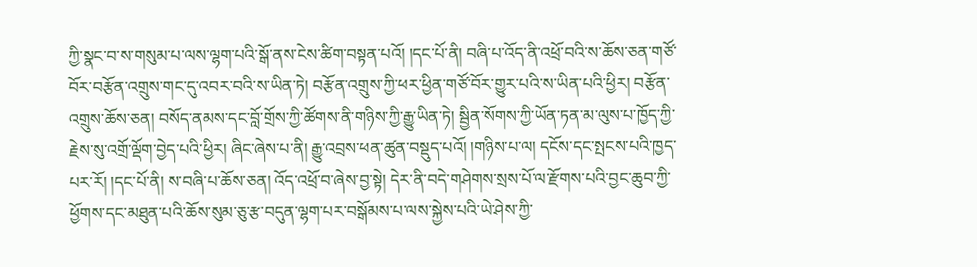ཀྱི་སྣང་བ་ས་གསུམ་པ་ལས་ལྷག་པའི་སྒོ་ནས་ངེས་ཚིག་བསྟན་པའོ། །དང་པོ་ནི། བཞི་པ་འོད་ནི་འཕྲོ་བའི་ས་ཆོས་ཅན་གཙོ་བོར་བརྩོན་འགྲུས་གང་དུ་འབར་བའི་ས་ཡིན་ཏེ། བརྩོན་འགྲུས་ཀྱི་ཕར་ཕྱིན་གཙོ་བོར་གྱུར་པའི་ས་ཡིན་པའི་ཕྱིར། བརྩོན་འགྲུས་ཆོས་ཅན། བསོད་ནམས་དང་བློ་གྲོས་ཀྱི་ཚོགས་ནི་གཉིས་ཀྱི་རྒྱུ་ཡིན་ཏེ། སྦྱིན་སོགས་ཀྱི་ཡོན་ཏན་མ་ལུས་པ་ཁྱོད་ཀྱི་རྗེས་སུ་འགྲོ་ལྡོག་བྱེད་པའི་ཕྱིར། ཞིང་ཞེས་པ་ནི། རྒྱུ་འབྲས་ཕན་ཚུན་བསྡུད་པའོ། །གཉིས་པ་ལ། དངོས་དང་སྤངས་པའི་ཁྱད་པར་རོ། །དང་པོ་ནི། ས་བཞི་པ་ཆོས་ཅན། འོད་འཕྲོ་བ་ཞེས་བྱ་སྟེ། དེར་ནི་བདེ་གཤེགས་སྲས་པོ་ལ་རྫོགས་པའི་བྱང་ཆུབ་ཀྱི་ཕྱོགས་དང་མཐུན་པའི་ཆོས་སུམ་ཅུ་རྩ་བདུན་ལྷག་པར་བསྒོམས་པ་ལས་སྐྱེས་པའི་ཡེ་ཤེས་ཀྱི་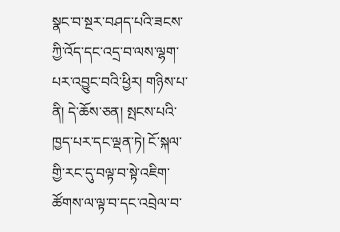སྣང་བ་སྔར་བཤད་པའི་ཟངས་ཀྱི་འོད་དང་འདྲ་བ་ལས་ལྷག་པར་འབྱུང་བའི་ཕྱིར། གཉིས་པ་ནི། དེ་ཆོས་ཅན། སྤངས་པའི་ཁྱད་པར་དང་ལྡན་ཏེ། ངོ་སྐལ་གྱི་རང་དུ་བལྟ་བ་སྟེ་འཇིག་ཚོགས་ལ་ལྟ་བ་དང་འབྲེལ་བ་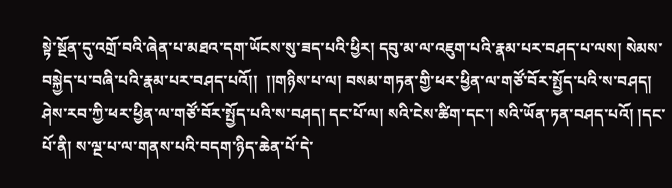སྟེ་སྔོན་དུ་འགྲོ་བའི་ཞེན་པ་མཐའ་དག་ཡོངས་སུ་ཟད་པའི་ཕྱིར། དབུ་མ་ལ་འཇུག་པའི་རྣམ་པར་བཤད་པ་ལས། སེམས་བསྐྱེད་པ་བཞི་པའི་རྣམ་པར་བཤད་པའོ།།  །།གཉིས་པ་ལ། བསམ་གཏན་གྱི་ཕར་ཕྱིན་ལ་གཙོ་བོར་སྤྱོད་པའི་ས་བཤད། ཤེས་རབ་ཀྱི་ཕར་ཕྱིན་ལ་གཙོ་བོར་སྤྱོད་པའི་ས་བཤད། དང་པོ་ལ། སའི་ངེས་ཚིག་དང་། སའི་ཡོན་ཏན་བཤད་པའོ། །དང་པོ་ནི། ས་ལྔ་པ་ལ་གནས་པའི་བདག་ཉིད་ཆེན་པོ་དེ་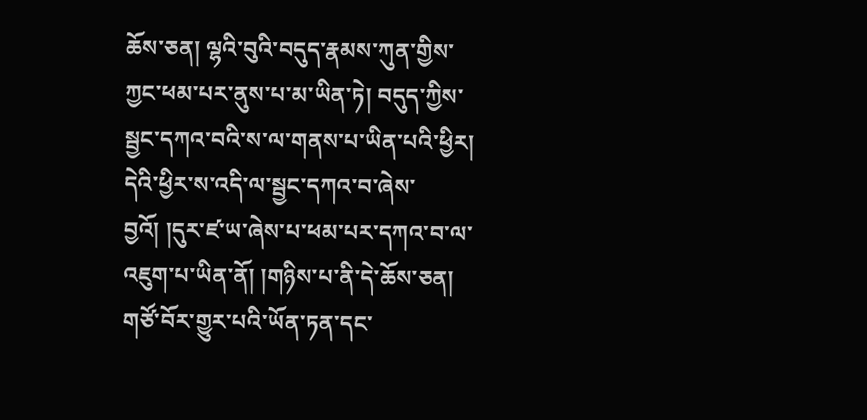ཆོས་ཅན། ལྷའི་བུའི་བདུད་རྣམས་ཀུན་གྱིས་ཀྱང་ཕམ་པར་ནུས་པ་མ་ཡིན་ཏེ། བདུད་ཀྱིས་སྦྱང་དཀའ་བའི་ས་ལ་གནས་པ་ཡིན་པའི་ཕྱིར། དེའི་ཕྱིར་ས་འདི་ལ་སྦྱང་དཀའ་བ་ཞེས་བྱའོ། །དུར་ཛ་ཡ་ཞེས་པ་ཕམ་པར་དཀའ་བ་ལ་འཇུག་པ་ཡིན་ནོ། །གཉིས་པ་ནི་དེ་ཆོས་ཅན། གཙོ་བོར་གྱུར་པའི་ཡོན་ཏན་དང་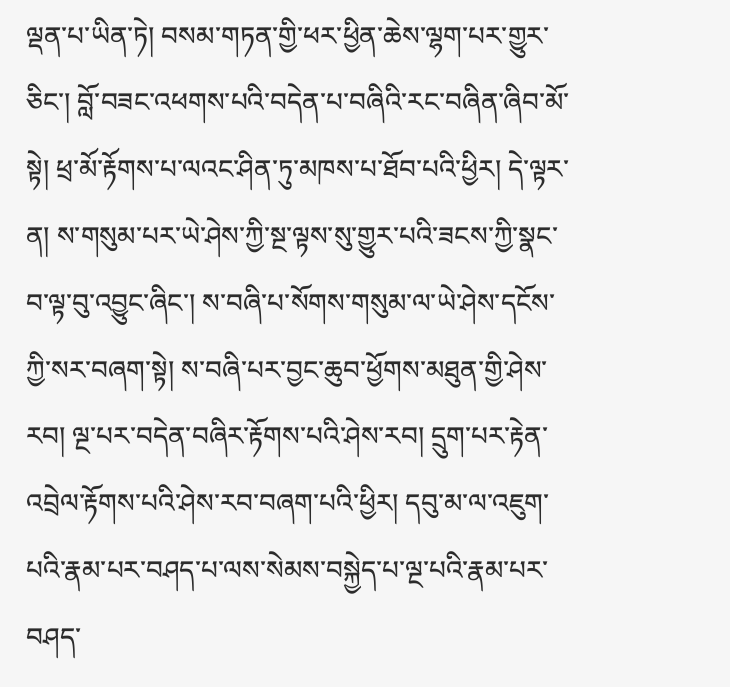ལྡན་པ་ཡིན་ཏེ། བསམ་གཏན་གྱི་ཕར་ཕྱིན་ཆེས་ལྷག་པར་གྱུར་ཅིང་། བློ་བཟང་འཕགས་པའི་བདེན་པ་བཞིའི་རང་བཞིན་ཞིབ་མོ་སྟེ། ཕྲ་མོ་རྟོགས་པ་ལའང་ཤིན་ཏུ་མཁས་པ་ཐོབ་པའི་ཕྱིར། དེ་ལྟར་ན། ས་གསུམ་པར་ཡེ་ཤེས་ཀྱི་སྔ་ལྟས་སུ་གྱུར་པའི་ཟངས་ཀྱི་སྣང་བ་ལྟ་བུ་འབྱུང་ཞིང་། ས་བཞི་པ་སོགས་གསུམ་ལ་ཡེ་ཤེས་དངོས་ཀྱི་སར་བཞག་སྟེ། ས་བཞི་པར་བྱང་ཆུབ་ཕྱོགས་མཐུན་གྱི་ཤེས་རབ། ལྔ་པར་བདེན་བཞིར་རྟོགས་པའི་ཤེས་རབ། དྲུག་པར་རྟེན་འབྲེལ་རྟོགས་པའི་ཤེས་རབ་བཞག་པའི་ཕྱིར། དབུ་མ་ལ་འཇུག་པའི་རྣམ་པར་བཤད་པ་ལས་སེམས་བསྐྱེད་པ་ལྔ་པའི་རྣམ་པར་བཤད་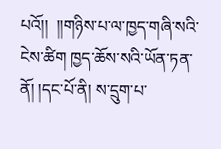པའོ།།  །།གཉིས་པ་ལ་ཁྱད་གཞི་སའི་ངེས་ཚིག ཁྱད་ཆོས་སའི་ཡོན་ཏན་ནོ། །དང་པོ་ནི། ས་དྲུག་པ་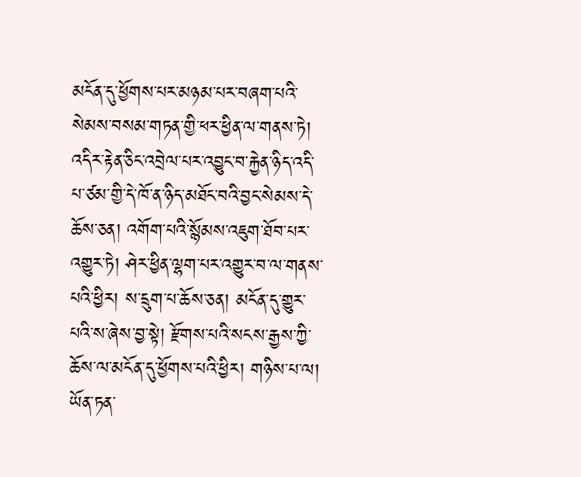མངོན་དུ་ཕྱོགས་པར་མཉམ་པར་བཞག་པའི་སེམས་བསམ་གཏན་གྱི་ཕར་ཕྱིན་ལ་གནས་ཏེ། འདིར་རྟེན་ཅིང་འབྲེལ་པར་འབྱུང་བ་རྐྱེན་ཉིད་འདི་པ་ཙམ་གྱི་དེ་ཁོ་ན་ཉིད་མཐོང་བའི་བྱང་སེམས་དེ་ཆོས་ཅན། འགོག་པའི་སྙོམས་འཇུག་ཐོབ་པར་འགྱུར་ཏེ། ཤེར་ཕྱིན་ལྷག་པར་འགྱུར་བ་ལ་གནས་པའི་ཕྱིར། ས་དྲུག་པ་ཆོས་ཅན། མངོན་དུ་གྱུར་པའི་ས་ཞེས་བྱ་སྟེ། རྫོགས་པའི་སངས་རྒྱས་ཀྱི་ཆོས་ལ་མངོན་དུ་ཕྱོགས་པའི་ཕྱིར། གཉིས་པ་ལ། ཡོན་ཏན་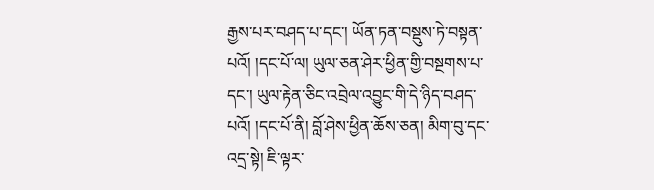རྒྱས་པར་བཤད་པ་དང་། ཡོན་ཏན་བསྡུས་ཏེ་བསྟན་པའོ། །དང་པོ་ལ། ཡུལ་ཅན་ཤེར་ཕྱིན་གྱི་བསྔགས་པ་དང་། ཡུལ་རྟེན་ཅིང་འབྲེལ་འབྱུང་གི་དེ་ཉིད་བཤད་པའོ། །དང་པོ་ནི། བློ་ཤེས་ཕྱིན་ཆོས་ཅན། མིག་བུ་དང་འདྲ་སྟེ། ཇི་ལྟར་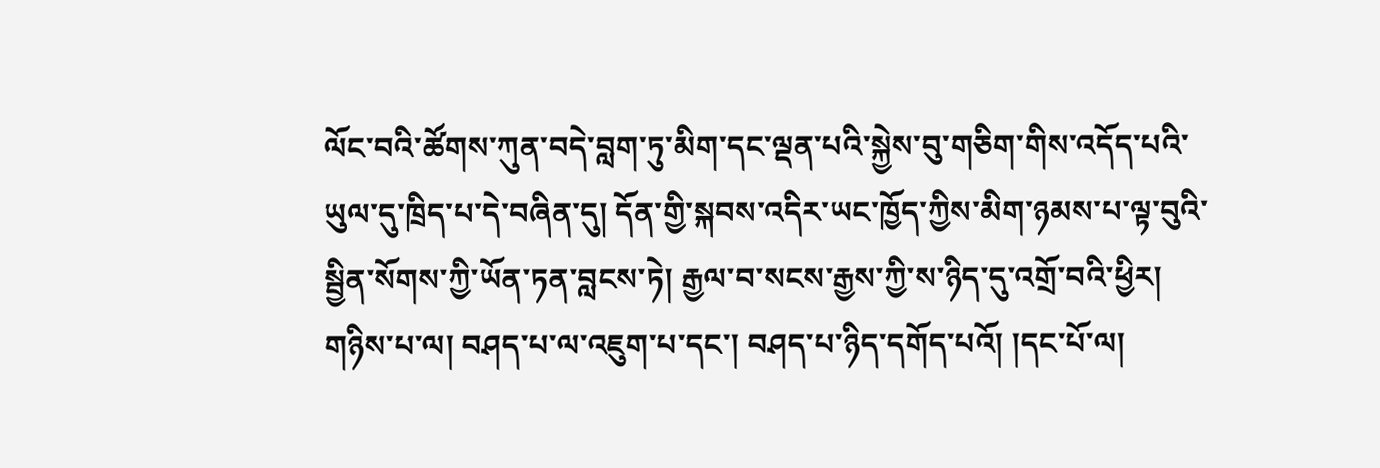ལོང་བའི་ཚོགས་ཀུན་བདེ་བླག་ཏུ་མིག་དང་ལྡན་པའི་སྐྱེས་བུ་གཅིག་གིས་འདོད་པའི་ཡུལ་དུ་ཁྲིད་པ་དེ་བཞིན་དུ། དོན་གྱི་སྐབས་འདིར་ཡང་ཁྱོད་ཀྱིས་མིག་ཉམས་པ་ལྟ་བུའི་སྦྱིན་སོགས་ཀྱི་ཡོན་ཏན་བླངས་ཏེ། རྒྱལ་བ་སངས་རྒྱས་ཀྱི་ས་ཉིད་དུ་འགྲོ་བའི་ཕྱིར། གཉིས་པ་ལ། བཤད་པ་ལ་འཇུག་པ་དང་། བཤད་པ་ཉིད་དགོད་པའོ། །དང་པོ་ལ།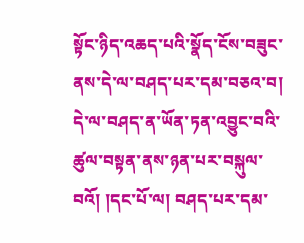སྟོང་ཉིད་འཆད་པའི་སྣོད་ངོས་བཟུང་ནས་དེ་ལ་བཤད་པར་དམ་བཅའ་བ། དེ་ལ་བཤད་ན་ཡོན་ཏན་འབྱུང་བའི་ཚུལ་བསྟན་ནས་ཉན་པར་བསྐུལ་བའོ། །དང་པོ་ལ། བཤད་པར་དམ་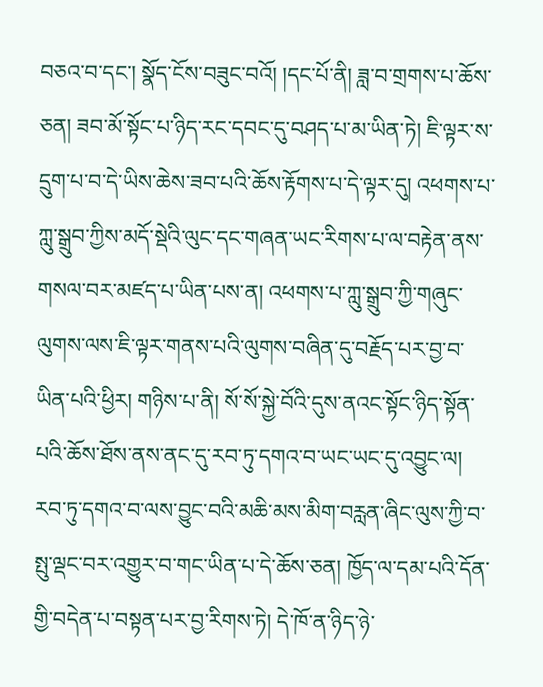བཅའ་བ་དང་། སྣོད་ངོས་བཟུང་བའོ། །དང་པོ་ནི། ཟླ་བ་གྲགས་པ་ཆོས་ཅན། ཟབ་མོ་སྟོང་པ་ཉིད་རང་དབང་དུ་བཤད་པ་མ་ཡིན་ཏེ། ཇི་ལྟར་ས་དྲུག་པ་བ་དེ་ཡིས་ཆེས་ཟབ་པའི་ཆོས་རྟོགས་པ་དེ་ལྟར་དུ། འཕགས་པ་ཀླུ་སྒྲུབ་ཀྱིས་མདོ་སྡེའི་ལུང་དང་གཞན་ཡང་རིགས་པ་ལ་བརྟེན་ནས་གསལ་བར་མཛད་པ་ཡིན་པས་ན། འཕགས་པ་ཀླུ་སྒྲུབ་ཀྱི་གཞུང་ལུགས་ལས་ཇི་ལྟར་གནས་པའི་ལུགས་བཞིན་དུ་བརྗོད་པར་བྱ་བ་ཡིན་པའི་ཕྱིར། གཉིས་པ་ནི། སོ་སོ་སྐྱེ་བོའི་དུས་ནའང་སྟོང་ཉིད་སྟོན་པའི་ཆོས་ཐོས་ནས་ནང་དུ་རབ་ཏུ་དགའ་བ་ཡང་ཡང་དུ་འབྱུང་ལ། རབ་ཏུ་དགའ་བ་ལས་བྱུང་བའི་མཆི་མས་མིག་བརླན་ཞིང་ལུས་ཀྱི་བ་སྤུ་ལྡང་བར་འགྱུར་བ་གང་ཡིན་པ་དེ་ཆོས་ཅན། ཁྱོད་ལ་དམ་པའི་དོན་གྱི་བདེན་པ་བསྟན་པར་བྱ་རིགས་ཏེ། དེ་ཁོ་ན་ཉིད་ཉེ་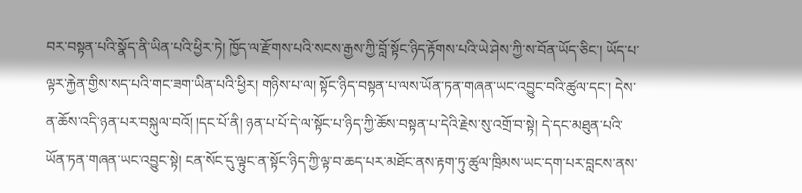བར་བསྟན་པའི་སྣོད་ནི་ཡིན་པའི་ཕྱིར་ཏེ། ཁྱོད་ལ་རྫོགས་པའི་སངས་རྒྱས་ཀྱི་བློ་སྟོང་ཉིད་རྟོགས་པའི་ཡེ་ཤེས་ཀྱི་ས་བོན་ཡོད་ཅིང་། ཡོད་པ་ལྟར་རྐྱེན་གྱིས་སད་པའི་གང་ཟག་ཡིན་པའི་ཕྱིར། གཉིས་པ་ལ། སྟོང་ཉིད་བསྟན་པ་ལས་ཡོན་ཏན་གཞན་ཡང་འབྱུང་བའི་ཚུལ་དང་། དེས་ན་ཆོས་འདི་ཉན་པར་བསྐུལ་བའོ། །དང་པོ་ནི། ཉན་པ་པོ་དེ་ལ་སྟོང་པ་ཉིད་ཀྱི་ཆོས་བསྟན་པ་དེའི་རྗེས་སུ་འགྲོ་བ་སྟེ། དེ་དང་མཐུན་པའི་ཡོན་ཏན་གཞན་ཡང་འབྱུང་སྟེ། ངན་སོང་དུ་ལྟུང་ན་སྟོང་ཉིད་ཀྱི་ལྟ་བ་ཆད་པར་མཐོང་ནས་རྟག་ཏུ་ཚུལ་ཁྲིམས་ཡང་དག་པར་བླངས་ནས་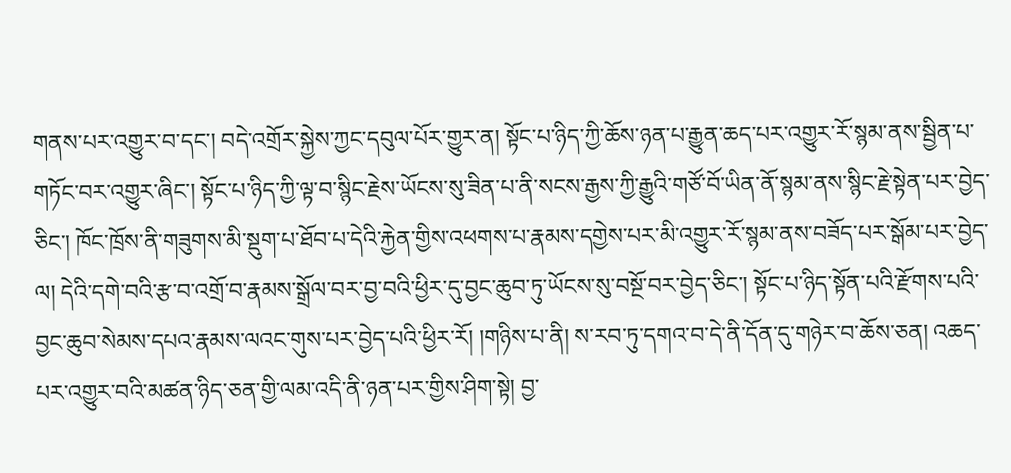གནས་པར་འགྱུར་བ་དང་། བདེ་འགྲོར་སྐྱེས་ཀྱང་དབུལ་པོར་གྱུར་ན། སྟོང་པ་ཉིད་ཀྱི་ཆོས་ཉན་པ་རྒྱུན་ཆད་པར་འགྱུར་རོ་སྙམ་ནས་སྦྱིན་པ་གཏོང་བར་འགྱུར་ཞིང་། སྟོང་པ་ཉིད་ཀྱི་ལྟ་བ་སྙིང་རྗེས་ཡོངས་སུ་ཟིན་པ་ནི་སངས་རྒྱས་ཀྱི་རྒྱུའི་གཙོ་བོ་ཡིན་ནོ་སྙམ་ནས་སྙིང་རྗེ་སྟེན་པར་བྱེད་ཅིང་། ཁོང་ཁྲོས་ནི་གཟུགས་མི་སྡུག་པ་ཐོབ་པ་དེའི་རྐྱེན་གྱིས་འཕགས་པ་རྣམས་དགྱེས་པར་མི་འགྱུར་རོ་སྙམ་ནས་བཟོད་པར་སྒོམ་པར་བྱེད་ལ། དེའི་དགེ་བའི་རྩ་བ་འགྲོ་བ་རྣམས་སྒྲོལ་བར་བྱ་བའི་ཕྱིར་དུ་བྱང་ཆུབ་ཏུ་ཡོངས་སུ་བསྔོ་བར་བྱེད་ཅིང་། སྟོང་པ་ཉིད་སྟོན་པའི་རྫོགས་པའི་བྱང་ཆུབ་སེམས་དཔའ་རྣམས་ལའང་གུས་པར་བྱེད་པའི་ཕྱིར་རོ། །གཉིས་པ་ནི། ས་རབ་ཏུ་དགའ་བ་དེ་ནི་དོན་དུ་གཉེར་བ་ཆོས་ཅན། འཆད་པར་འགྱུར་བའི་མཚན་ཉིད་ཅན་གྱི་ལམ་འདི་ནི་ཉན་པར་གྱིས་ཤིག་སྟེ། བྱ་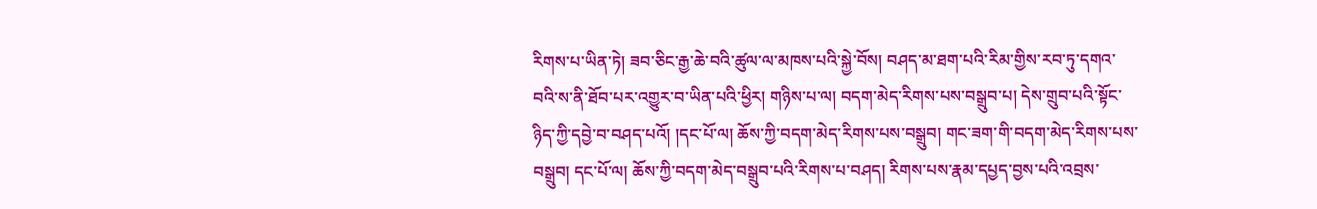རིགས་པ་ཡིན་ཏེ། ཟབ་ཅིང་རྒྱ་ཆེ་བའི་ཚུལ་ལ་མཁས་པའི་སྐྱེ་བོས། བཤད་མ་ཐག་པའི་རིམ་གྱིས་རབ་ཏུ་དགའ་བའི་ས་ནི་ཐོབ་པར་འགྱུར་བ་ཡིན་པའི་ཕྱིར། གཉིས་པ་ལ། བདག་མེད་རིགས་པས་བསྒྲུབ་པ། དེས་གྲུབ་པའི་སྟོང་ཉིད་ཀྱི་དབྱེ་བ་བཤད་པའོ། །དང་པོ་ལ། ཆོས་ཀྱི་བདག་མེད་རིགས་པས་བསྒྲུབ། གང་ཟག་གི་བདག་མེད་རིགས་པས་བསྒྲུབ། དང་པོ་ལ། ཆོས་ཀྱི་བདག་མེད་བསྒྲུབ་པའི་རིགས་པ་བཤད། རིགས་པས་རྣམ་དཔྱད་བྱས་པའི་འབྲས་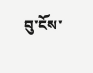བུ་ངོས་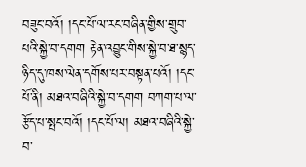བཟུང་བའོ། །དང་པོ་ལ་རང་བཞིན་གྱིས་གྲུབ་པའི་སྐྱེ་བ་དགག རྟེན་འབྱུང་གིས་སྐྱེ་བ་ཐ་སྙད་ཉིད་དུ་ཁས་ལེན་དགོས་པར་བསྟན་པའོ། །དང་པོ་ནི། མཐའ་བཞིའི་སྐྱེ་བ་དགག བཀག་པ་ལ་རྩོད་པ་སྤང་བའོ། །དང་པོ་ལ། མཐའ་བཞིའི་སྐྱེ་བ་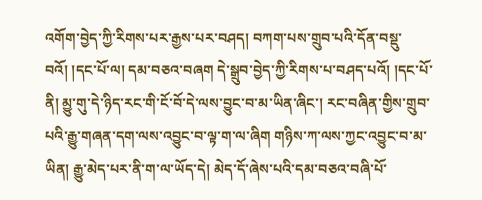འགོག་བྱེད་ཀྱི་རིགས་པར་རྒྱས་པར་བཤད། བཀག་པས་གྲུབ་པའི་དོན་བསྡུ་བའོ། །དང་པོ་ལ། དམ་བཅའ་བཞག དེ་སྒྲུབ་བྱེད་ཀྱི་རིགས་པ་བཤད་པའོ། །དང་པོ་ནི། མྱུ་གུ་དེ་ཉིད་རང་གི་ངོ་བོ་དེ་ལས་བྱུང་བ་མ་ཡིན་ཞིང་། རང་བཞིན་གྱིས་གྲུབ་པའི་རྒྱུ་གཞན་དག་ལས་འབྱུང་བ་ལྟ་ག་ལ་ཞིག གཉིས་ཀ་ལས་ཀྱང་འབྱུང་བ་མ་ཡིན། རྒྱུ་མེད་པར་ནི་ག་ལ་ཡོད་དེ། མེད་དོ་ཞེས་པའི་དམ་བཅའ་བཞི་པོ་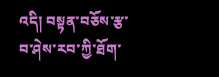འདི། བསྟན་བཅོས་རྩ་བ་ཤེས་རབ་ཀྱི་ཐོག་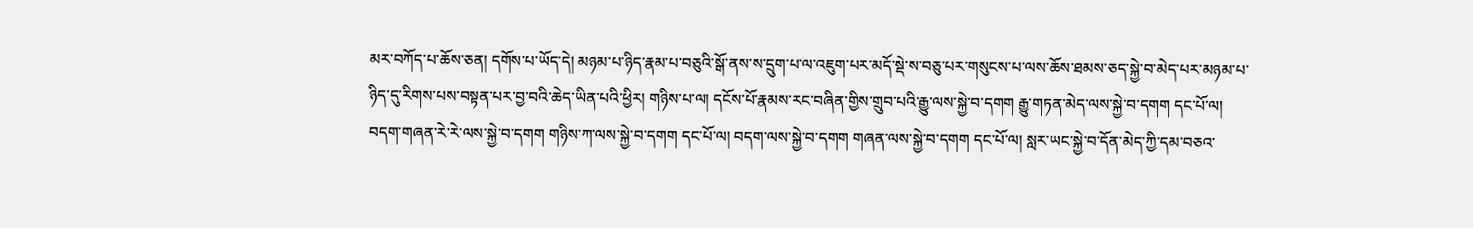མར་བཀོད་པ་ཆོས་ཅན། དགོས་པ་ཡོད་དེ། མཉམ་པ་ཉིད་རྣམ་པ་བཅུའི་སྒོ་ནས་ས་དྲུག་པ་ལ་འཇུག་པར་མདོ་སྡེ་ས་བཅུ་པར་གསུངས་པ་ལས་ཆོས་ཐམས་ཅད་སྐྱེ་བ་མེད་པར་མཉམ་པ་ཉིད་དུ་རིགས་པས་བསྟན་པར་བྱ་བའི་ཆེད་ཡིན་པའི་ཕྱིར། གཉིས་པ་ལ། དངོས་པོ་རྣམས་རང་བཞིན་གྱིས་གྲུབ་པའི་རྒྱུ་ལས་སྐྱེ་བ་དགག རྒྱུ་གཏན་མེད་ལས་སྐྱེ་བ་དགག དང་པོ་ལ། བདག་གཞན་རེ་རེ་ལས་སྐྱེ་བ་དགག གཉིས་ཀ་ལས་སྐྱེ་བ་དགག དང་པོ་ལ། བདག་ལས་སྐྱེ་བ་དགག གཞན་ལས་སྐྱེ་བ་དགག དང་པོ་ལ། སླར་ཡང་སྐྱེ་བ་དོན་མེད་ཀྱི་དམ་བཅའ་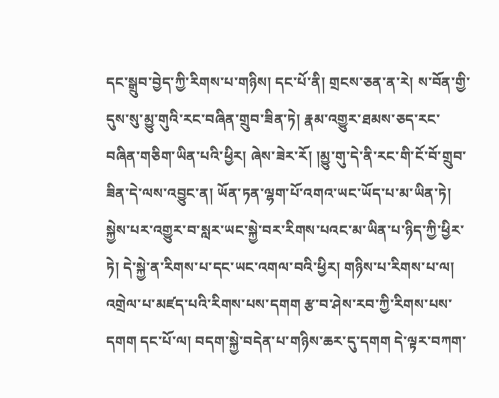དང་སྒྲུབ་བྱེད་ཀྱི་རིགས་པ་གཉིས། དང་པོ་ནི། གྲངས་ཅན་ན་རེ། ས་བོན་གྱི་དུས་སུ་མྱུ་གུའི་རང་བཞིན་གྲུབ་ཟིན་ཏེ། རྣམ་འགྱུར་ཐམས་ཅད་རང་བཞིན་གཅིག་ཡིན་པའི་ཕྱིར། ཞེས་ཟེར་རོ། །མྱུ་གུ་དེ་ནི་རང་གི་ངོ་བོ་གྲུབ་ཟིན་དེ་ལས་འབྱུང་ན། ཡོན་ཏན་ལྷག་པོ་འགའ་ཡང་ཡོད་པ་མ་ཡིན་ཏེ། སྐྱེས་པར་འགྱུར་བ་སླར་ཡང་སྐྱེ་བར་རིགས་པའང་མ་ཡིན་པ་ཉིད་ཀྱི་ཕྱིར་ཏེ། དེ་སྐྱེ་ན་རིགས་པ་དང་ཡང་འགལ་བའི་ཕྱིར། གཉིས་པ་རིགས་པ་ལ། འགྲེལ་པ་མཛད་པའི་རིགས་པས་དགག རྩ་བ་ཤེས་རབ་ཀྱི་རིགས་པས་དགག དང་པོ་ལ། བདག་སྐྱེ་བདེན་པ་གཉིས་ཆར་དུ་དགག དེ་ལྟར་བཀག་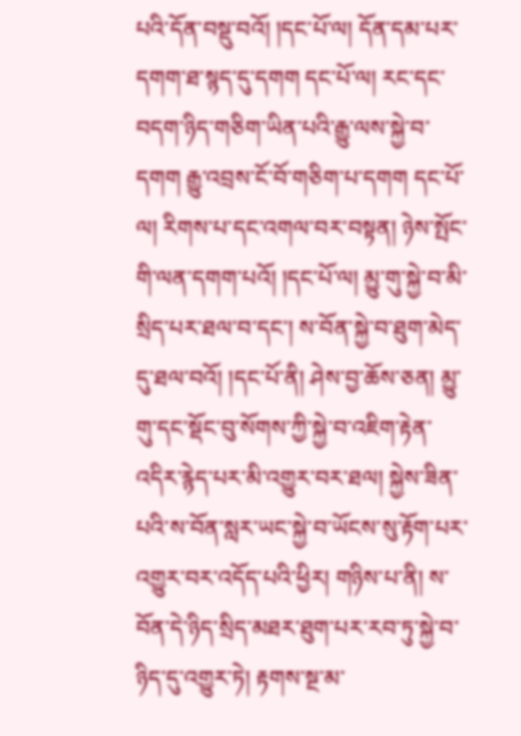པའི་དོན་བསྡུ་བའོ། །དང་པོ་ལ། དོན་དམ་པར་དགག་ཐ་སྙད་དུ་དགག དང་པོ་ལ། རང་དང་བདག་ཉིད་གཅིག་ཡིན་པའི་རྒྱུ་ལས་སྐྱེ་བ་དགག རྒྱུ་འབྲས་ངོ་བོ་གཅིག་པ་དགག དང་པོ་ལ། རིགས་པ་དང་འགལ་བར་བསྟན། ཉེས་སྤོང་གི་ལན་དགག་པའོ། །དང་པོ་ལ། མྱུ་གུ་སྐྱེ་བ་མི་སྲིད་པར་ཐལ་བ་དང་། ས་བོན་སྐྱེ་བ་ཐུག་མེད་དུ་ཐལ་བའོ། །དང་པོ་ནི། ཤེས་བྱ་ཆོས་ཅན། མྱུ་གུ་དང་སྡོང་བུ་སོགས་ཀྱི་སྐྱེ་བ་འཇིག་རྟེན་འདིར་རྙེད་པར་མི་འགྱུར་བར་ཐལ། སྐྱེས་ཟིན་པའི་ས་བོན་སླར་ཡང་སྐྱེ་བ་ཡོངས་སུ་རྟོག་པར་འགྱུར་བར་འདོད་པའི་ཕྱིར། གཉིས་པ་ནི། ས་བོན་དེ་ཉིད་སྲིད་མཐར་ཐུག་པར་རབ་ཏུ་སྐྱེ་བ་ཉིད་དུ་འགྱུར་ཏེ། རྟགས་སྔ་མ་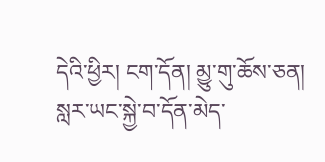དེའི་ཕྱིར། ངག་དོན། མྱུ་གུ་ཆོས་ཅན། སླར་ཡང་སྐྱེ་བ་དོན་མེད་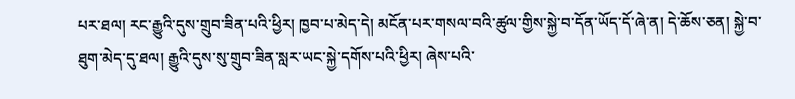པར་ཐལ། རང་རྒྱུའི་དུས་གྲུབ་ཟིན་པའི་ཕྱིར། ཁྱབ་པ་མེད་དེ། མངོན་པར་གསལ་བའི་ཚུལ་གྱིས་སྐྱེ་བ་དོན་ཡོད་དོ་ཞེ་ན། དེ་ཆོས་ཅན། སྐྱེ་བ་ཐུག་མེད་དུ་ཐལ། རྒྱུའི་དུས་སུ་གྲུབ་ཟིན་སླར་ཡང་སྐྱེ་དགོས་པའི་ཕྱིར། ཞེས་པའི་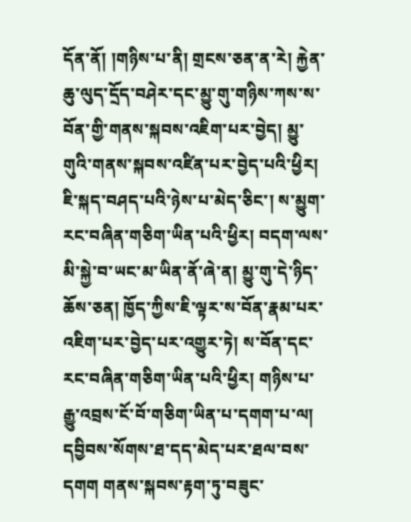དོན་ནོ། །གཉིས་པ་ནི། གྲངས་ཅན་ན་རེ། རྐྱེན་ཆུ་ལུད་དྲོད་བཤེར་དང་མྱུ་གུ་གཉིས་ཀས་ས་བོན་གྱི་གནས་སྐབས་འཇིག་པར་བྱེད། མྱུ་གུའི་གནས་སྐབས་འཛིན་པར་བྱེད་པའི་ཕྱིར། ཇི་སྐད་བཤད་པའི་ཉེས་པ་མེད་ཅིང་། ས་མྱུག་རང་བཞིན་གཅིག་ཡིན་པའི་ཕྱིར། བདག་ལས་མི་སྐྱེ་བ་ཡང་མ་ཡིན་ནོ་ཞེ་ན། མྱུ་གུ་དེ་ཉིད་ཆོས་ཅན། ཁྱོད་ཀྱིས་ཇི་ལྟར་ས་བོན་རྣམ་པར་འཇིག་པར་བྱེད་པར་འགྱུར་ཏེ། ས་བོན་དང་རང་བཞིན་གཅིག་ཡིན་པའི་ཕྱིར། གཉིས་པ་རྒྱུ་འབྲས་ངོ་བོ་གཅིག་ཡིན་པ་དགག་པ་ལ། དབྱིབས་སོགས་ཐ་དད་མེད་པར་ཐལ་བས་དགག གནས་སྐབས་རྟག་ཏུ་བཟུང་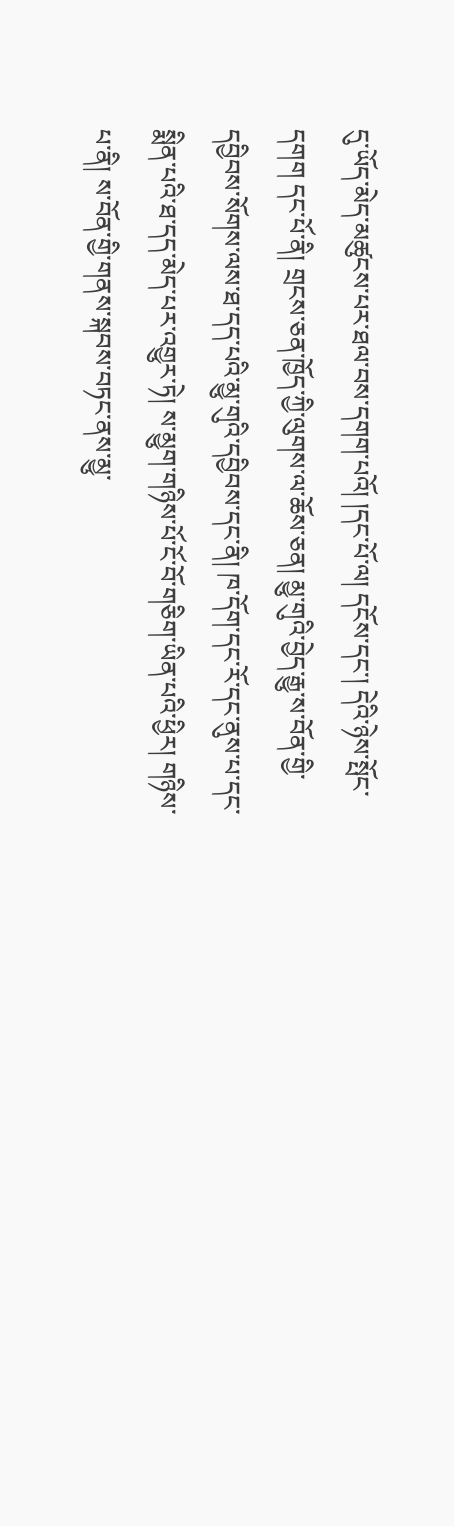དུ་ཡོད་མེད་མཚུངས་པར་ཐལ་བས་དགག་པའོ། །དང་པོ་ལ། དངོས་དང་། དེའི་ཉེས་སྤོང་དགག དང་པོ་ནི། གྲངས་ཅན་ཁྱོད་ཀྱི་ལུགས་ལ་ཆོས་ཅན། མྱུ་གུའི་བྱེད་རྒྱུ་ས་བོན་གྱི་དབྱིབས་སོགས་ལས་ཐ་དད་པའི་མྱུ་གུའི་དབྱིབས་དང་ནི། ཁ་དོག་དང་རོ་དང་ནུས་པ་དང་སྨིན་པའི་ཐ་དད་མེད་པར་འགྱུར་ཏེ། ས་མྱུག་གཉིས་པོ་ངོ་བོ་གཅིག་ཡིན་པའི་ཕྱིར། གཉིས་པ་ནི། ས་བོན་གྱི་གནས་སྐབས་བཏང་ནས་མྱུ་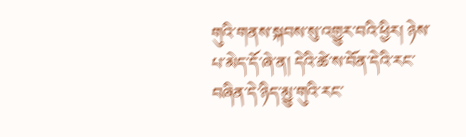གུའི་གནས་སྐབས་སུ་འགྱུར་བའི་ཕྱིར། ཉེས་པ་མེད་དོ་ཞེ་ན། དེའི་ཚེ་ས་བོན་དེའི་རང་བཞིན་དེ་ཉིད་མྱུ་གུའི་རང་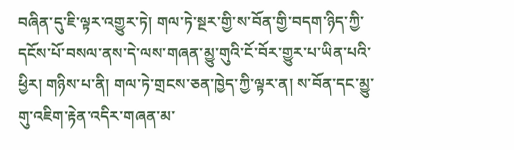བཞིན་དུ་ཇི་ལྟར་འགྱུར་ཏེ། གལ་ཏེ་སྔར་གྱི་ས་བོན་གྱི་བདག་ཉིད་ཀྱི་དངོས་པོ་བསལ་ནས་དེ་ལས་གཞན་མྱུ་གུའི་ངོ་བོར་གྱུར་པ་ཡིན་པའི་ཕྱིར། གཉིས་པ་ནི། གལ་ཏེ་གྲངས་ཅན་ཁྱེད་ཀྱི་ལྟར་ན། ས་བོན་དང་མྱུ་གུ་འཇིག་རྟེན་འདིར་གཞན་མ་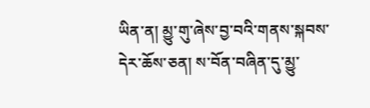ཡིན་ན། མྱུ་གུ་ཞེས་བྱ་བའི་གནས་སྐབས་དེར་ཆོས་ཅན། ས་བོན་བཞིན་དུ་མྱུ་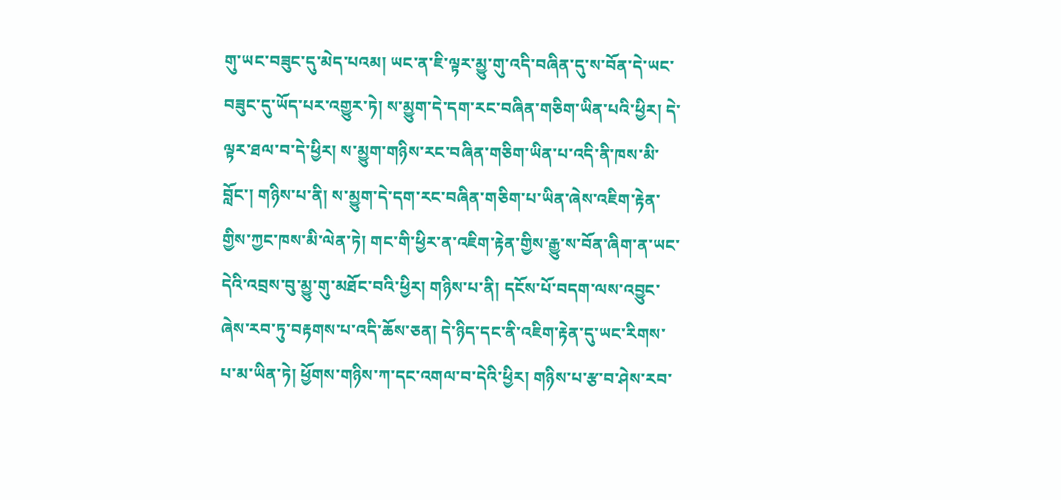གུ་ཡང་བཟུང་དུ་མེད་པའམ། ཡང་ན་ཇི་ལྟར་མྱུ་གུ་འདི་བཞིན་དུ་ས་བོན་དེ་ཡང་བཟུང་དུ་ཡོད་པར་འགྱུར་ཏེ། ས་མྱུག་དེ་དག་རང་བཞིན་གཅིག་ཡིན་པའི་ཕྱིར། དེ་ལྟར་ཐལ་བ་དེ་ཕྱིར། ས་མྱུག་གཉིས་རང་བཞིན་གཅིག་ཡིན་པ་འདི་ནི་ཁས་མི་བློང་། གཉིས་པ་ནི། ས་མྱུག་དེ་དག་རང་བཞིན་གཅིག་པ་ཡིན་ཞེས་འཇིག་རྟེན་གྱིས་ཀྱང་ཁས་མི་ལེན་ཏེ། གང་གི་ཕྱིར་ན་འཇིག་རྟེན་གྱིས་རྒྱུ་ས་བོན་ཞིག་ན་ཡང་དེའི་འབྲས་བུ་མྱུ་གུ་མཐོང་བའི་ཕྱིར། གཉིས་པ་ནི། དངོས་པོ་བདག་ལས་འབྱུང་ཞེས་རབ་ཏུ་བརྟགས་པ་འདི་ཆོས་ཅན། དེ་ཉིད་དང་ནི་འཇིག་རྟེན་དུ་ཡང་རིགས་པ་མ་ཡིན་ཏེ། ཕྱོགས་གཉིས་ཀ་དང་འགལ་བ་དེའི་ཕྱིར། གཉིས་པ་རྩ་བ་ཤེས་རབ་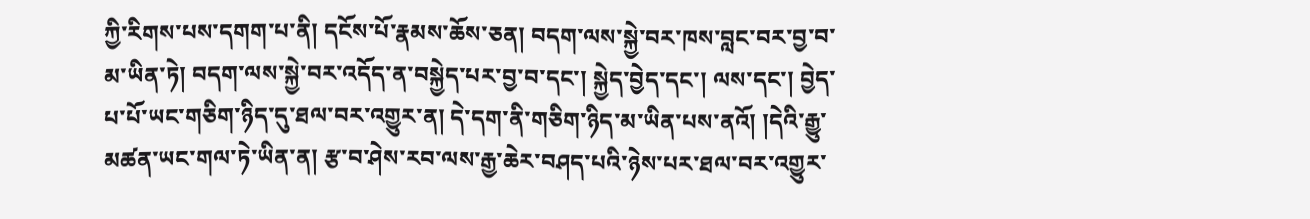ཀྱི་རིགས་པས་དགག་པ་ནི། དངོས་པོ་རྣམས་ཆོས་ཅན། བདག་ལས་སྐྱེ་བར་ཁས་བླང་བར་བྱ་བ་མ་ཡིན་ཏེ། བདག་ལས་སྐྱེ་བར་འདོད་ན་བསྐྱེད་པར་བྱ་བ་དང་། སྐྱེད་བྱེད་དང་། ལས་དང་། བྱེད་པ་པོ་ཡང་གཅིག་ཉིད་དུ་ཐལ་བར་འགྱུར་ན། དེ་དག་ནི་གཅིག་ཉིད་མ་ཡིན་པས་ནའོ། །དེའི་རྒྱུ་མཚན་ཡང་གལ་ཏེ་ཡིན་ན། རྩ་བ་ཤེས་རབ་ལས་རྒྱ་ཆེར་བཤད་པའི་ཉེས་པར་ཐལ་བར་འགྱུར་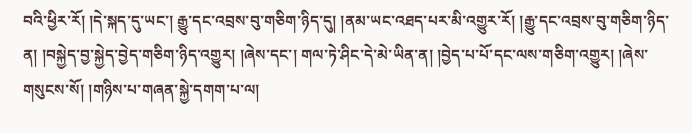བའི་ཕྱིར་རོ། །དེ་སྐད་དུ་ཡང་། རྒྱུ་དང་འབྲས་བུ་གཅིག་ཉིད་དུ། །ནམ་ཡང་འཐད་པར་མི་འགྱུར་རོ། །རྒྱུ་དང་འབྲས་བུ་གཅིག་ཉིད་ན། །བསྐྱེད་བྱ་སྐྱེད་བྱེད་གཅིག་ཉིད་འགྱུར། །ཞེས་དང་། གལ་ཏེ་ཤིང་དེ་མེ་ཡིན་ན། །བྱེད་པ་པོ་དང་ལས་གཅིག་འགྱུར། །ཞེས་གསུངས་སོ། །གཉིས་པ་གཞན་སྐྱེ་དགག་པ་ལ།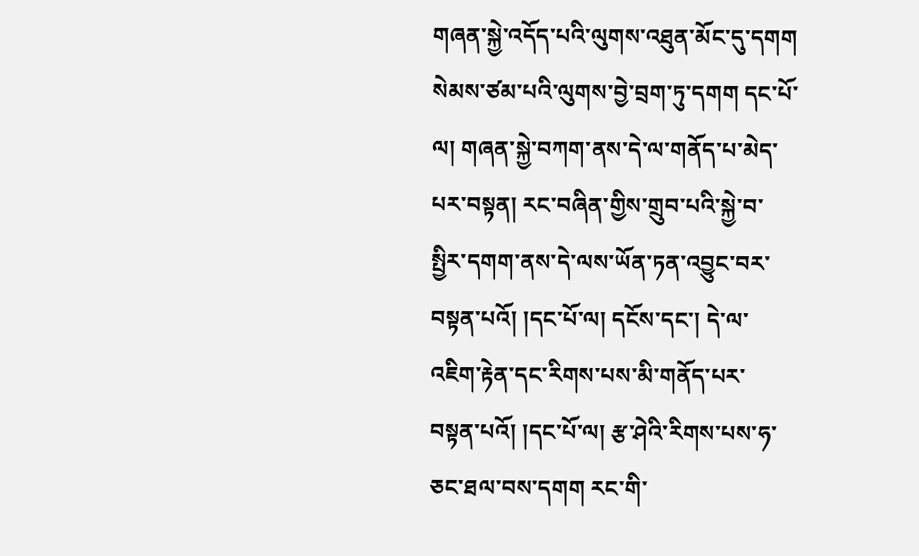གཞན་སྐྱེ་འདོད་པའི་ལུགས་འཐུན་མོང་དུ་དགག སེམས་ཙམ་པའི་ལུགས་བྱེ་བྲག་ཏུ་དགག དང་པོ་ལ། གཞན་སྐྱེ་བཀག་ནས་དེ་ལ་གནོད་པ་མེད་པར་བསྟན། རང་བཞིན་གྱིས་གྲུབ་པའི་སྐྱེ་བ་སྤྱིར་དགག་ནས་དེ་ལས་ཡོན་ཏན་འབྱུང་བར་བསྟན་པའོ། །དང་པོ་ལ། དངོས་དང་། དེ་ལ་འཇིག་རྟེན་དང་རིགས་པས་མི་གནོད་པར་བསྟན་པའོ། །དང་པོ་ལ། རྩ་ཤེའི་རིགས་པས་ཧ་ཅང་ཐལ་བས་དགག རང་གི་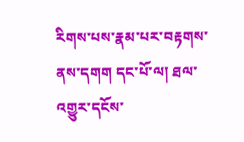རིགས་པས་རྣམ་པར་བརྟགས་ནས་དགག དང་པོ་ལ། ཐལ་འགྱུར་དངོས་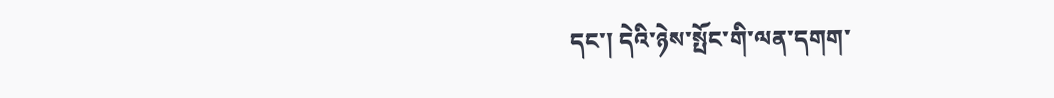དང་། དེའི་ཉེས་སྤོང་གི་ལན་དགག་